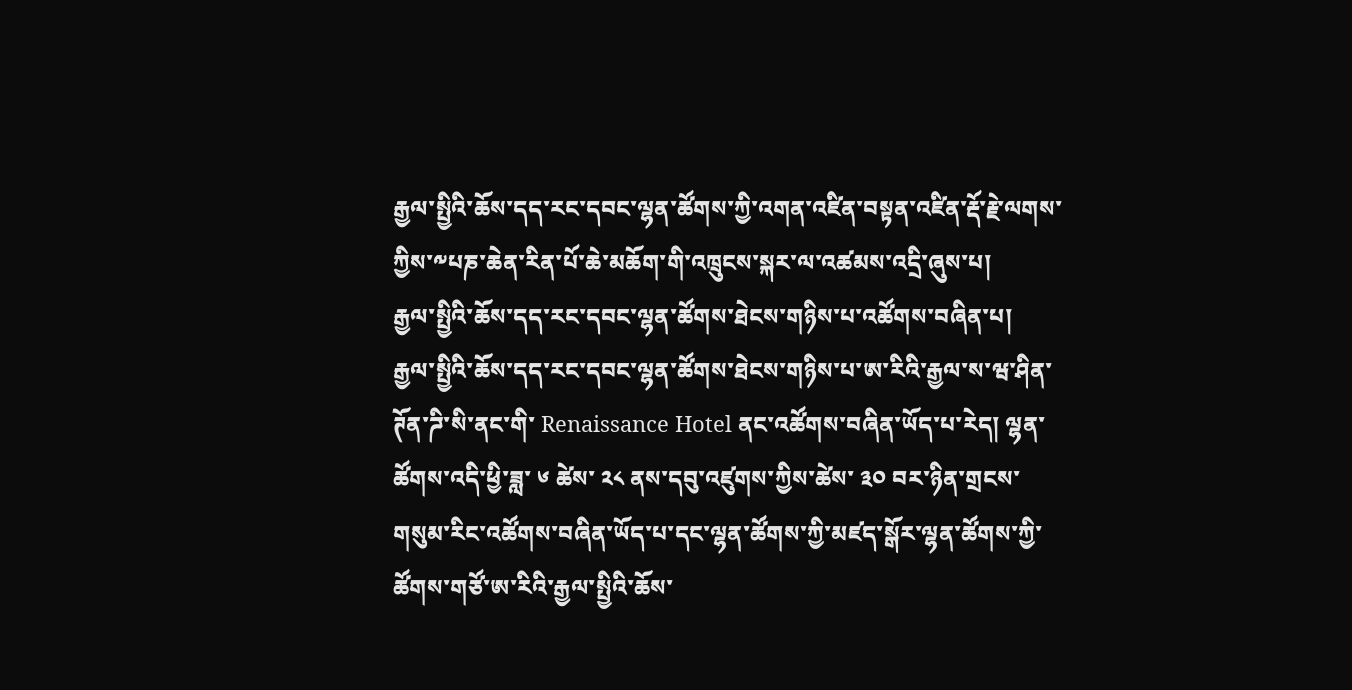རྒྱལ་སྤྱིའི་ཆོས་དད་རང་དབང་ལྷན་ཚོགས་ཀྱི་འགན་འཛིན་བསྟན་འཛིན་རྡོ་རྗེ་ལགས་ཀྱིས་༸པཎ་ཆེན་རིན་པོ་ཆེ་མཆོག་གི་འཁྲུངས་སྐར་ལ་འཚམས་འདྲི་ཞུས་པ།
རྒྱལ་སྤྱིའི་ཆོས་དད་རང་དབང་ལྷན་ཚོགས་ཐེངས་གཉིས་པ་འཚོགས་བཞིན་པ།
རྒྱལ་སྤྱིའི་ཆོས་དད་རང་དབང་ལྷན་ཚོགས་ཐེངས་གཉིས་པ་ཨ་རིའི་རྒྱལ་ས་ཝ་ཤིན་ཊོན་ཌི་སི་ནང་གི་ Renaissance Hotel ནང་འཚོགས་བཞིན་ཡོད་པ་རེད། ལྷན་ཚོགས་འདི་ཕྱི་ཟླ་ ༦ ཚེས་ ༢༨ ནས་དབུ་འཛུགས་ཀྱིས་ཚེས་ ༣༠ བར་ཉིན་གྲངས་གསུམ་རིང་འཚོགས་བཞིན་ཡོད་པ་དང་ལྷན་ཚོགས་ཀྱི་མཛད་སྒོར་ལྷན་ཚོགས་ཀྱི་ཚོགས་གཙོ་ཨ་རིའི་རྒྱལ་སྤྱིའི་ཆོས་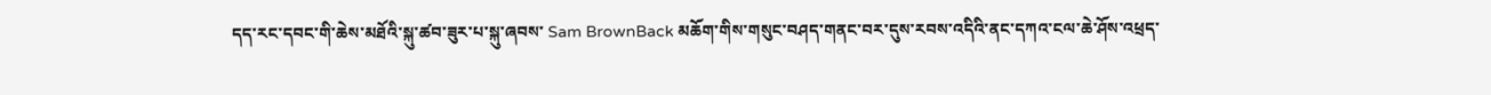དད་རང་དབང་གི་ཆེས་མཐོའི་སྐུ་ཚབ་ཟུར་པ་སྐུ་ཞབས་ Sam BrownBack མཆོག་གིས་གསུང་བཤད་གནང་བར་དུས་རབས་འདིའི་ནང་དཀའ་ངལ་ཆེ་ཤོས་འཕྲད་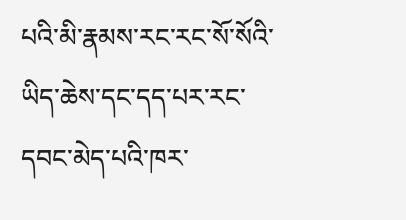པའི་མི་རྣམས་རང་རང་སོ་སོའི་ཡིད་ཆེས་དང་དད་པར་རང་དབང་མེད་པའི་ཁར་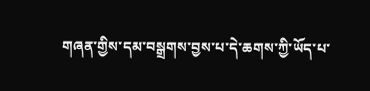གཞན་གྱིས་དམ་བསྒྲགས་བྱས་པ་དེ་ཆགས་ཀྱི་ཡོད་པ་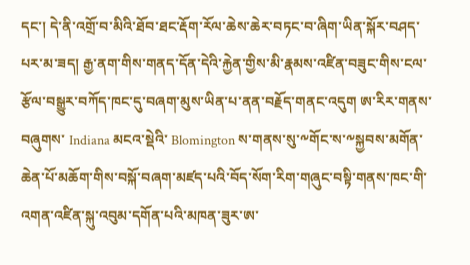དང་། དེ་ནི་འགྲོ་བ་མིའི་ཐོབ་ཐང་རྡོག་རོལ་ཆེས་ཆེར་བཏང་བ་ཞིག་ཡིན་སྐོར་བཤད་པར་མ་ཟད། རྒྱ་ནག་གིས་གནད་དོན་དེའི་རྐྱེན་གྱིས་མི་རྣམས་འཛིན་བཟུང་གིས་ངལ་རྩོལ་བསྒྱུར་བཀོད་ཁང་དུ་བཞག་མུས་ཡིན་པ་ནན་བརྗོད་གནང་འདུག ཨ་རིར་གནས་བཞུགས་ Indiana མངའ་སྡེའི་ Blomington ས་གནས་སུ་༸གོང་ས་༸སྐྱབས་མགོན་ཆེན་པོ་མཆོག་གིས་བསྐོ་བཞག་མཛད་པའི་བོད་སོག་རིག་གཞུང་བསྟི་གནས་ཁང་གི་འགན་འཛིན་སྐུ་འབུམ་དགོན་པའི་མཁན་ཟུར་ཨ་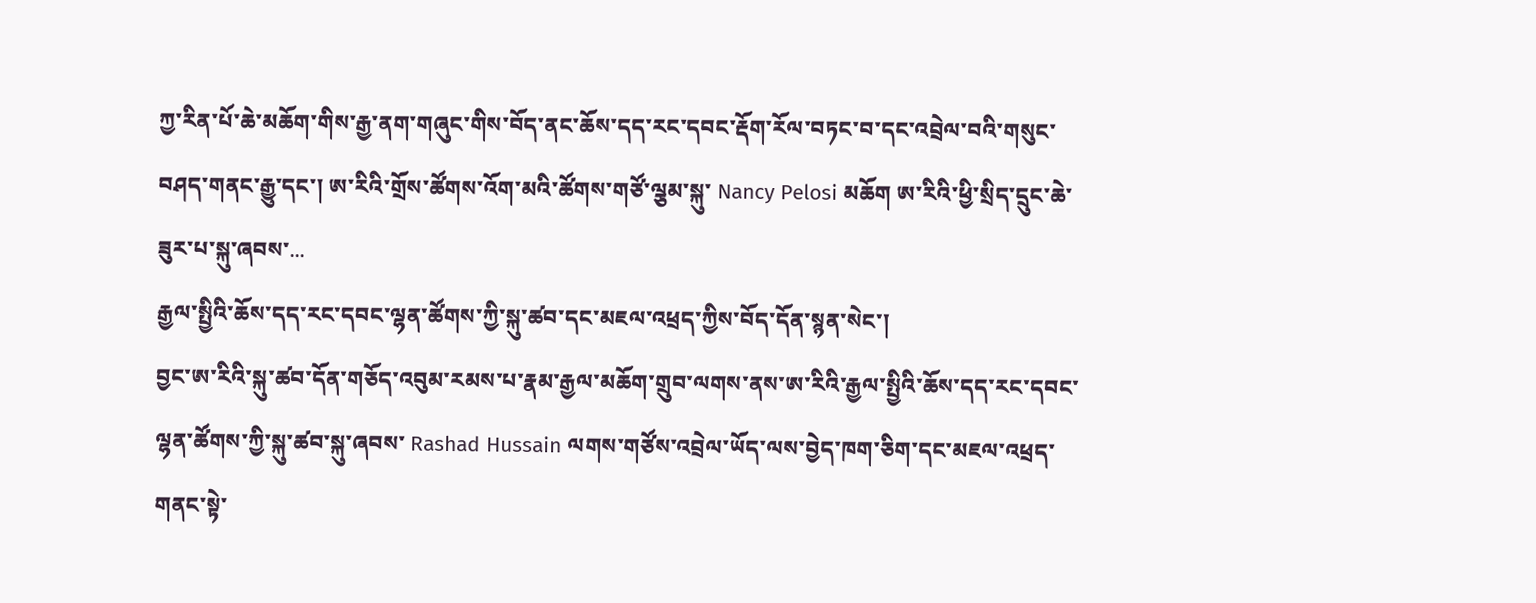ཀྱ་རིན་པོ་ཆེ་མཆོག་གིས་རྒྱ་ནག་གཞུང་གིས་བོད་ནང་ཆོས་དད་རང་དབང་རྡོག་རོལ་བཏང་བ་དང་འབྲེལ་བའི་གསུང་བཤད་གནང་རྒྱུ་དང་། ཨ་རིའི་གྲོས་ཚོགས་འོག་མའི་ཚོགས་གཙོ་ལྕམ་སྐུ་ Nancy Pelosi མཆོག ཨ་རིའི་ཕྱི་སྲིད་དྲུང་ཆེ་ཟུར་པ་སྐུ་ཞབས་...
རྒྱལ་སྤྱིའི་ཆོས་དད་རང་དབང་ལྷན་ཚོགས་ཀྱི་སྐུ་ཚབ་དང་མཇལ་འཕྲད་ཀྱིས་བོད་དོན་སྙན་སེང་།
བྱང་ཨ་རིའི་སྐུ་ཚབ་དོན་གཅོད་འབུམ་རམས་པ་རྣམ་རྒྱལ་མཆོག་གྲུབ་ལགས་ནས་ཨ་རིའི་རྒྱལ་སྤྱིའི་ཆོས་དད་རང་དབང་ལྷན་ཚོགས་ཀྱི་སྐུ་ཚབ་སྐུ་ཞབས་ Rashad Hussain ལགས་གཙོས་འབྲེལ་ཡོད་ལས་བྱེད་ཁག་ཅིག་དང་མཇལ་འཕྲད་གནང་སྟེ་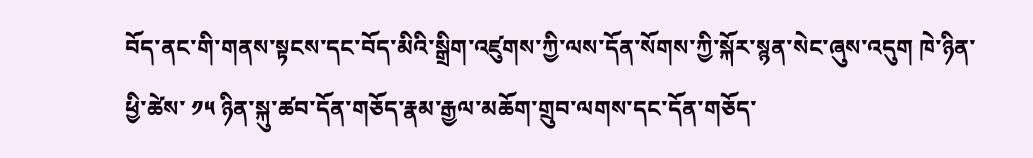བོད་ནང་གི་གནས་སྟངས་དང་བོད་མིའི་སྒྲིག་འཛུགས་ཀྱི་ལས་དོན་སོགས་ཀྱི་སྐོར་སྙན་སེང་ཞུས་འདུག ཁེ་ཉིན་ཕྱི་ཚེས་ ༡༥ ཉིན་སྐུ་ཚབ་དོན་གཅོད་རྣམ་རྒྱལ་མཆོག་གྲུབ་ལགས་དང་དོན་གཅོད་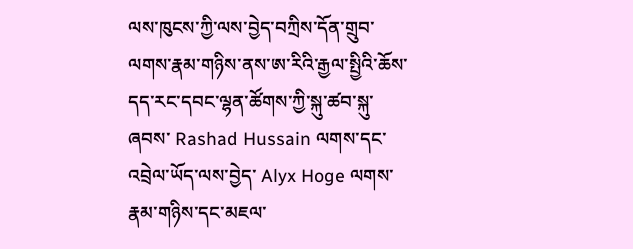ལས་ཁུངས་ཀྱི་ལས་བྱེད་བཀྲིས་དོན་གྲུབ་ལགས་རྣམ་གཉིས་ནས་ཨ་རིའི་རྒྱལ་སྤྱིའི་ཆོས་དད་རང་དབང་ལྷན་ཚོགས་ཀྱི་སྐུ་ཚབ་སྐུ་ཞབས་ Rashad Hussain ལགས་དང་འབྲེལ་ཡོད་ལས་བྱེད་ Alyx Hoge ལགས་རྣམ་གཉིས་དང་མཇལ་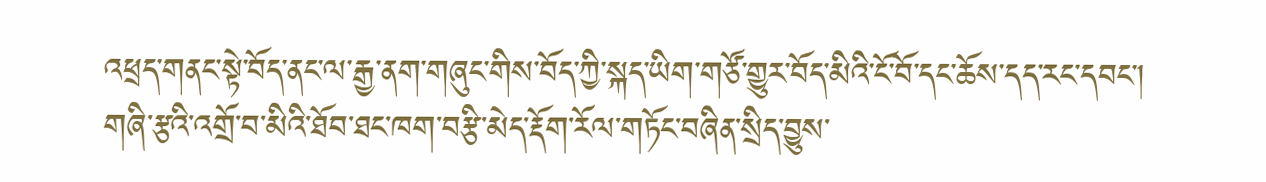འཕྲད་གནང་སྟེ་བོད་ནང་ལ་རྒྱ་ནག་གཞུང་གིས་བོད་ཀྱི་སྐད་ཡིག་གཙོ་གྱུར་བོད་མིའི་ངོ་བོ་དང་ཆོས་དད་རང་དབང་། གཞི་རྩའི་འགྲོ་བ་མིའི་ཐོབ་ཐང་ཁག་བརྩི་མེད་རྡོག་རོལ་གཏོང་བཞིན་སྲིད་བྱུས་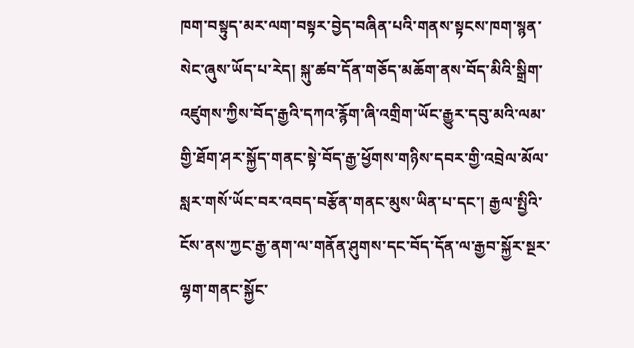ཁག་བསྟུད་མར་ལག་བསྟར་བྱེད་བཞིན་པའི་གནས་སྟངས་ཁག་སྙན་སེང་ཞུས་ཡོད་པ་རེད། སྐུ་ཚབ་དོན་གཅོད་མཆོག་ནས་བོད་མིའི་སྒྲིག་འཛུགས་ཀྱིས་བོད་རྒྱའི་དཀའ་རྙོག་ཞི་འགྲིག་ཡོང་རྒྱུར་དབུ་མའི་ལམ་གྱི་ཐོག་ཤར་སྐྱོད་གནང་སྟེ་བོད་རྒྱ་ཕྱོགས་གཉིས་དབར་གྱི་འབྲེལ་མོལ་སླར་གསོ་ཡོང་བར་འབད་བརྩོན་གནང་མུས་ཡིན་པ་དང་། རྒྱལ་སྤྱིའི་ངོས་ནས་ཀྱང་རྒྱ་ནག་ལ་གནོན་ཤུགས་དང་བོད་དོན་ལ་རྒྱབ་སྐྱོར་སྔར་ལྷག་གནང་སྐྱོང་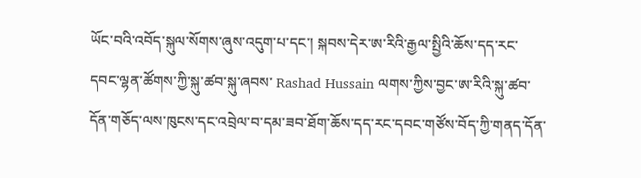ཡོང་བའི་འབོད་སྐུལ་སོགས་ཞུས་འདུག་པ་དང་། སྐབས་དེར་ཨ་རིའི་རྒྱལ་སྤྱིའི་ཆོས་དད་རང་དབང་ལྷན་ཚོགས་ཀྱི་སྐུ་ཚབ་སྐུ་ཞབས་ Rashad Hussain ལགས་ཀྱིས་བྱང་ཨ་རིའི་སྐུ་ཚབ་དོན་གཅོད་ལས་ཁུངས་དང་འབྲེལ་བ་དམ་ཟབ་ཐོག་ཆོས་དད་རང་དབང་གཙོས་བོད་ཀྱི་གནད་དོན་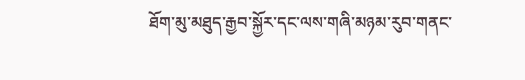ཐོག་མུ་མཐུད་རྒྱབ་སྐྱོར་དང་ལས་གཞི་མཉམ་རུབ་གནང་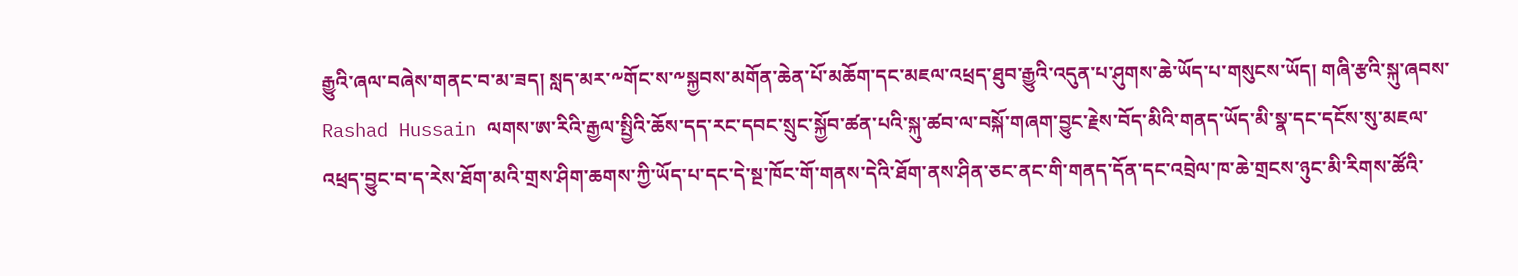རྒྱུའི་ཞལ་བཞེས་གནང་བ་མ་ཟད། སླད་མར་༸གོང་ས་༸སྐྱབས་མགོན་ཆེན་པོ་མཆོག་དང་མཇལ་འཕྲད་ཐུབ་རྒྱུའི་འདུན་པ་ཤུགས་ཆེ་ཡོད་པ་གསུངས་ཡོད། གཞི་རྩའི་སྐུ་ཞབས་ Rashad Hussain ལགས་ཨ་རིའི་རྒྱལ་སྤྱིའི་ཆོས་དད་རང་དབང་སྲུང་སྐྱོབ་ཚན་པའི་སྐུ་ཚབ་ལ་བསྐོ་གཞག་བྱུང་རྗེས་བོད་མིའི་གནད་ཡོད་མི་སྣ་དང་དངོས་སུ་མཇལ་འཕྲད་བྱུང་བ་ད་རེས་ཐོག་མའི་གྲས་ཤིག་ཆགས་ཀྱི་ཡོད་པ་དང་དེ་སྔ་ཁོང་གོ་གནས་དེའི་ཐོག་ནས་ཤིན་ཅང་ནང་གི་གནད་དོན་དང་འབྲེལ་ཁ་ཆེ་གྲངས་ཉུང་མི་རིགས་ཚོའི་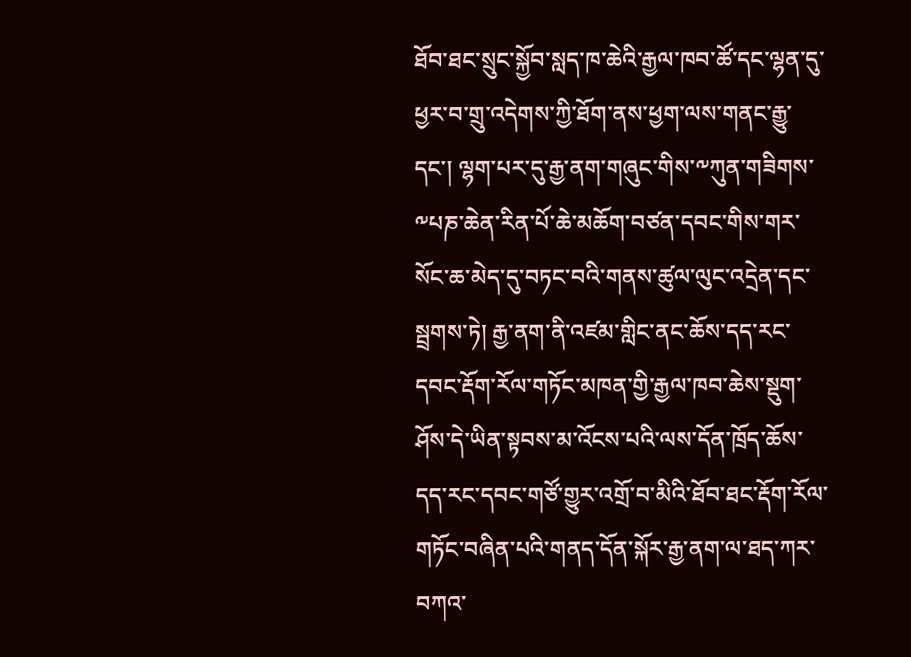ཐོབ་ཐང་སྲུང་སྐྱོབ་སླད་ཁ་ཆེའི་རྒྱལ་ཁབ་ཚོ་དང་ལྷན་དུ་ཕྱར་བ་གྲུ་འདེགས་ཀྱི་ཐོག་ནས་ཕྱག་ལས་གནང་རྒྱུ་དང་། ལྷག་པར་དུ་རྒྱ་ནག་གཞུང་གིས་༸ཀུན་གཟིགས་༸པཎ་ཆེན་རིན་པོ་ཆེ་མཆོག་བཙན་དབང་གིས་གར་སོང་ཆ་མེད་དུ་བཏང་བའི་གནས་ཚུལ་ལུང་འདྲེན་དང་སྦྲགས་ཏེ། རྒྱ་ནག་ནི་འཛམ་གླིང་ནང་ཆོས་དད་རང་དབང་རྡོག་རོལ་གཏོང་མཁན་གྱི་རྒྱལ་ཁབ་ཆེས་སྡུག་ཤོས་དེ་ཡིན་སྟབས་མ་འོངས་པའི་ལས་དོན་ཁྲོད་ཆོས་དད་རང་དབང་གཙོ་གྱུར་འགྲོ་བ་མིའི་ཐོབ་ཐང་རྡོག་རོལ་གཏོང་བཞིན་པའི་གནད་དོན་སྐོར་རྒྱ་ནག་ལ་ཐད་ཀར་བཀའ་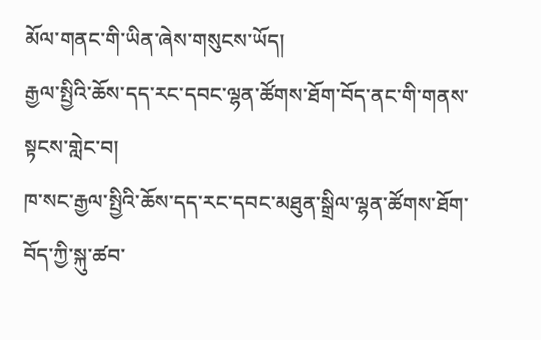མོལ་གནང་གི་ཡིན་ཞེས་གསུངས་ཡོད།
རྒྱལ་སྤྱིའི་ཆོས་དད་རང་དབང་ལྷན་ཚོགས་ཐོག་བོད་ནང་གི་གནས་སྟངས་གླེང་བ།
ཁ་སང་རྒྱལ་སྤྱིའི་ཆོས་དད་རང་དབང་མཐུན་སྒྲིལ་ལྷན་ཚོགས་ཐོག་བོད་ཀྱི་སྐུ་ཚབ་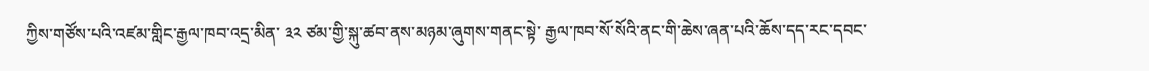ཀྱིས་གཙོས་པའི་འཛམ་གླིང་རྒྱལ་ཁབ་འདྲ་མིན་ ༣༢ ཙམ་གྱི་སྐུ་ཚབ་ནས་མཉམ་ཞུགས་གནང་སྟེ་ རྒྱལ་ཁབ་སོ་སོའི་ནང་གི་ཆེས་ཞན་པའི་ཆོས་དད་རང་དབང་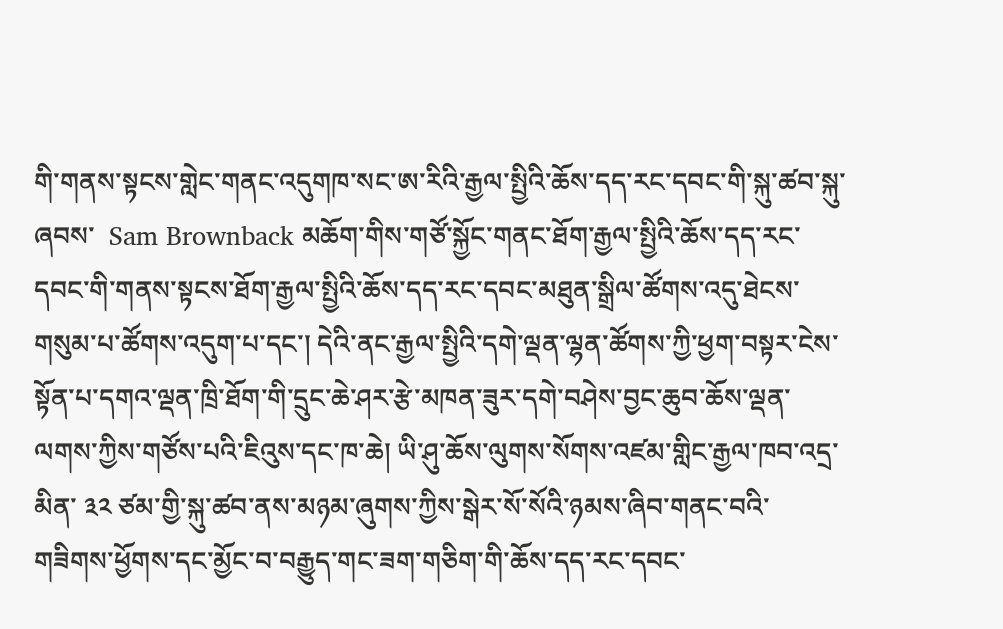གི་གནས་སྟངས་གླེང་གནང་འདུགཁ་སང་ཨ་རིའི་རྒྱལ་སྤྱིའི་ཆོས་དད་རང་དབང་གི་སྐུ་ཚབ་སྐུ་ཞབས་  Sam Brownback མཆོག་གིས་གཙོ་སྐྱོང་གནང་ཐོག་རྒྱལ་སྤྱིའི་ཆོས་དད་རང་དབང་གི་གནས་སྟངས་ཐོག་རྒྱལ་སྤྱིའི་ཆོས་དད་རང་དབང་མཐུན་སྒྲིལ་ཚོགས་འདུ་ཐེངས་གསུམ་པ་ཚོགས་འདུག་པ་དང་། དེའི་ནང་རྒྱལ་སྤྱིའི་དགེ་ལྡན་ལྷན་ཚོགས་ཀྱི་ཕྱག་བསྟར་ངེས་སྟོན་པ་དགའ་ལྡན་ཁྲི་ཐོག་གི་དྲུང་ཆེ་ཤར་རྩེ་མཁན་ཟུར་དགེ་བཤེས་བྱང་ཆུབ་ཆོས་ལྡན་ལགས་ཀྱིས་གཙོས་པའི་ཇིའུས་དང་ཁ་ཆེ། ཡི་ཤུ་ཆོས་ལུགས་སོགས་འཛམ་གླིང་རྒྱལ་ཁབ་འདྲ་མིན་ ༣༢ ཙམ་གྱི་སྐུ་ཚབ་ནས་མཉམ་ཞུགས་ཀྱིས་སྒེར་སོ་སོའི་ཉམས་ཞིབ་གནང་བའི་གཟིགས་ཕྱོགས་དང་མྱོང་བ་བརྒྱུད་གང་ཟག་གཅིག་གི་ཆོས་དད་རང་དབང་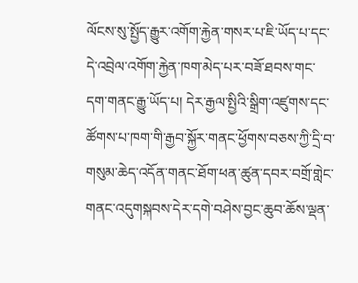ལོངས་སུ་སྤྱོད་རྒྱུར་འགོག་རྐྱེན་གསར་པ་ཇི་ཡོད་པ་དང་དེ་འབྲེལ་འགོག་རྐྱེན་ཁག་མེད་པར་བཟོ་ཐབས་གང་དག་གནང་རྒྱུ་ཡོད་པ། དེར་རྒྱལ་སྤྱིའི་སྒྲིག་འཛུགས་དང་ཚོགས་པ་ཁག་གི་རྒྱབ་སྐྱོར་གནང་ཕྱོགས་བཅས་ཀྱི་དྲི་བ་གསུམ་ཆེད་འདོན་གནང་ཐོག་ཕན་ཚུན་དབར་བགྲོ་གླེང་གནང་འདུགསྐབས་དེར་དགེ་བཤེས་བྱང་ཆུབ་ཆོས་ལྡན་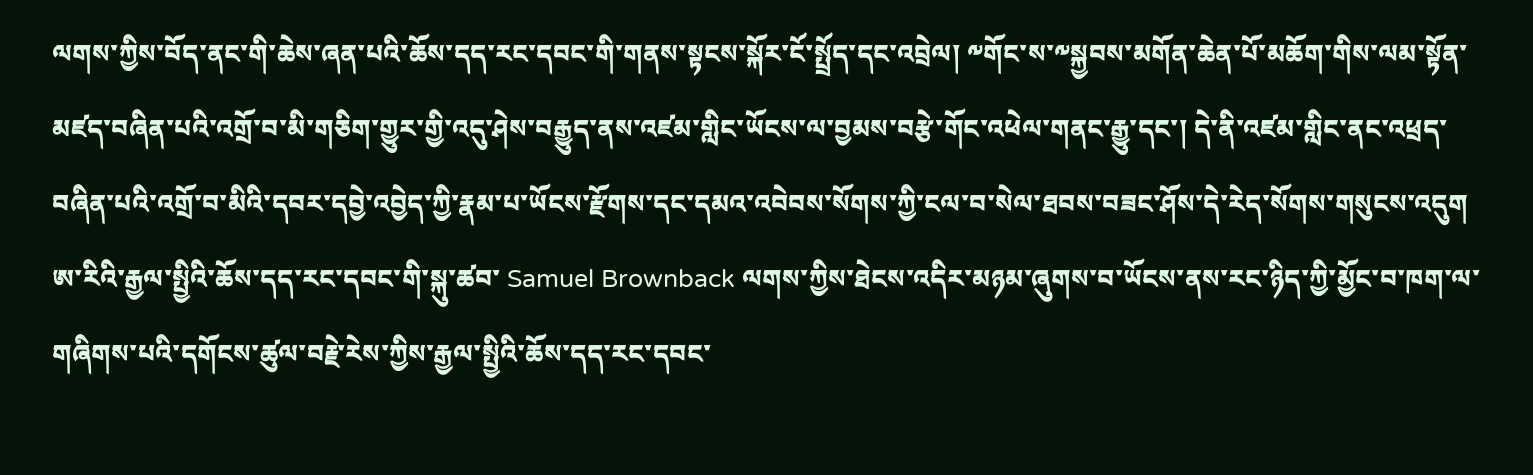ལགས་ཀྱིས་བོད་ནང་གི་ཆེས་ཞན་པའི་ཆོས་དད་རང་དབང་གི་གནས་སྟངས་སྐོར་ངོ་སྤྲོད་དང་འབྲེལ། ༸གོང་ས་༸སྐྱབས་མགོན་ཆེན་པོ་མཆོག་གིས་ལམ་སྟོན་མཛད་བཞིན་པའི་འགྲོ་བ་མི་གཅིག་གྱུར་གྱི་འདུ་ཤེས་བརྒྱུད་ནས་འཛམ་གླིང་ཡོངས་ལ་བྱམས་བརྩེ་གོང་འཕེལ་གནང་རྒྱུ་དང་། དེ་ནི་འཛམ་གླིང་ནང་འཕྲད་བཞིན་པའི་འགྲོ་བ་མིའི་དབར་དབྱེ་འབྱེད་ཀྱི་རྣམ་པ་ཡོངས་རྫོགས་དང་དམའ་འབེབས་སོགས་ཀྱི་ངལ་བ་སེལ་ཐབས་བཟང་ཤོས་དེ་རེད་སོགས་གསུངས་འདུག ཨ་རིའི་རྒྱལ་སྤྱིའི་ཆོས་དད་རང་དབང་གི་སྐུ་ཚབ་ Samuel Brownback ལགས་ཀྱིས་ཐེངས་འདིར་མཉམ་ཞུགས་བ་ཡོངས་ནས་རང་ཉིད་ཀྱི་མྱོང་བ་ཁག་ལ་གཞིགས་པའི་དགོངས་ཚུལ་བརྗེ་རེས་ཀྱིས་རྒྱལ་སྤྱིའི་ཆོས་དད་རང་དབང་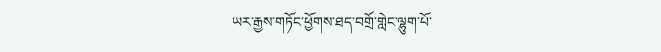ཡར་རྒྱས་གཏོང་ཕྱོགས་ཐད་བགྲོ་གླེང་ལྷུག་པོ་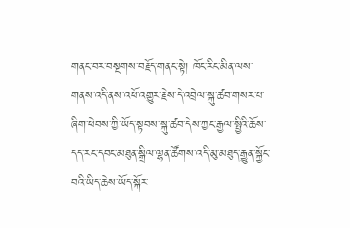གནང་བར་བསྔགས་བརྗོད་གནང་སྟེ། ཁོང་རིང་མིན་ལས་གནས་འདི་ནས་འཕོ་འགྱུར་རྗེས་དེ་འབྲེལ་སྐུ་ཚབ་གསར་པ་ཞིག་ཕེབས་ཀྱི་ཡོད་སྟབས་སྐུ་ཚབ་དེས་ཀྱང་རྒྱལ་སྤྱིའི་ཆོས་དད་རང་དབང་མཐུན་སྒྲིལ་ལྷན་ཚོགས་འདི་མུ་མཐུད་རྒྱུན་སྐྱོང་བའི་ཡིད་ཆེས་ཡོད་སྐོར་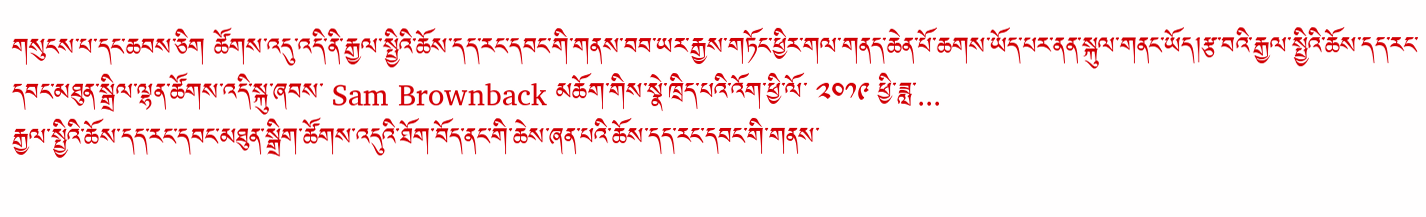གསུངས་པ་དང་ཆབས་ཅིག ཚོགས་འདུ་འདི་ནི་རྒྱལ་སྤྱིའི་ཆོས་དད་རང་དབང་གི་གནས་བབ་ཡར་རྒྱས་གཏོང་ཕྱིར་གལ་གནད་ཆེན་པོ་ཆགས་ཡོད་པར་ནན་སྐུལ་གནང་ཡོད།རྩ་བའི་རྒྱལ་སྤྱིའི་ཆོས་དད་རང་དབང་མཐུན་སྒྲིལ་ལྷན་ཚོགས་འདི་སྐུ་ཞབས་ Sam Brownback མཆོག་གིས་སྣེ་ཁྲིད་པའི་འོག་ཕྱི་ལོ་ ༢༠༡༩ ཕྱི་ཟླ་...
རྒྱལ་སྤྱིའི་ཆོས་དད་རང་དབང་མཐུན་སྒྲིག་ཚོགས་འདུའི་ཐོག་བོད་ནང་གི་ཆེས་ཞན་པའི་ཆོས་དད་རང་དབང་གི་གནས་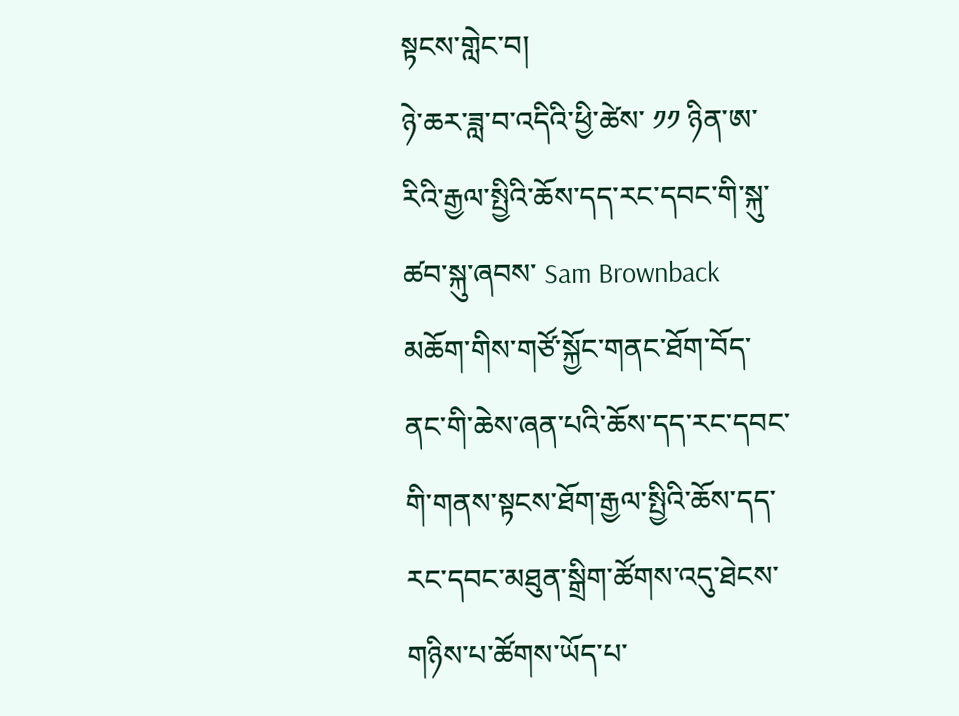སྟངས་གླེང་བ།
ཉེ་ཆར་ཟླ་བ་འདིའི་ཕྱི་ཚེས་ ༡༡ ཉིན་ཨ་རིའི་རྒྱལ་སྤྱིའི་ཆོས་དད་རང་དབང་གི་སྐུ་ཚབ་སྐུ་ཞབས་ Sam Brownback མཆོག་གིས་གཙོ་སྐྱོང་གནང་ཐོག་བོད་ནང་གི་ཆེས་ཞན་པའི་ཆོས་དད་རང་དབང་གི་གནས་སྟངས་ཐོག་རྒྱལ་སྤྱིའི་ཆོས་དད་རང་དབང་མཐུན་སྒྲིག་ཚོགས་འདུ་ཐེངས་གཉིས་པ་ཚོགས་ཡོད་པ་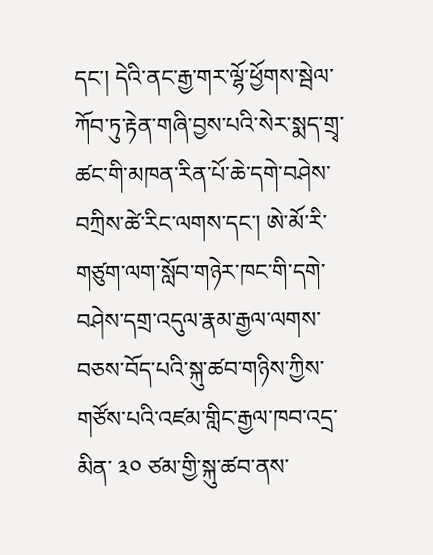དང་། དེའི་ནང་རྒྱ་གར་ལྷོ་ཕྱོགས་སྦེལ་ཀོབ་ཏུ་རྟེན་གཞི་བྱས་པའི་སེར་སྨད་གྲྭ་ཚང་གི་མཁན་རིན་པོ་ཆེ་དགེ་བཤེས་བཀྲིས་ཚེ་རིང་ལགས་དང་། ཨེ་མོ་རི་གཙུག་ལག་སློབ་གཉེར་ཁང་གི་དགེ་བཤེས་དགྲ་འདུལ་རྣམ་རྒྱལ་ལགས་བཅས་བོད་པའི་སྐུ་ཚབ་གཉིས་ཀྱིས་གཙོས་པའི་འཛམ་གླིང་རྒྱལ་ཁབ་འདྲ་མིན་ ༣༠ ཙམ་གྱི་སྐུ་ཚབ་ནས་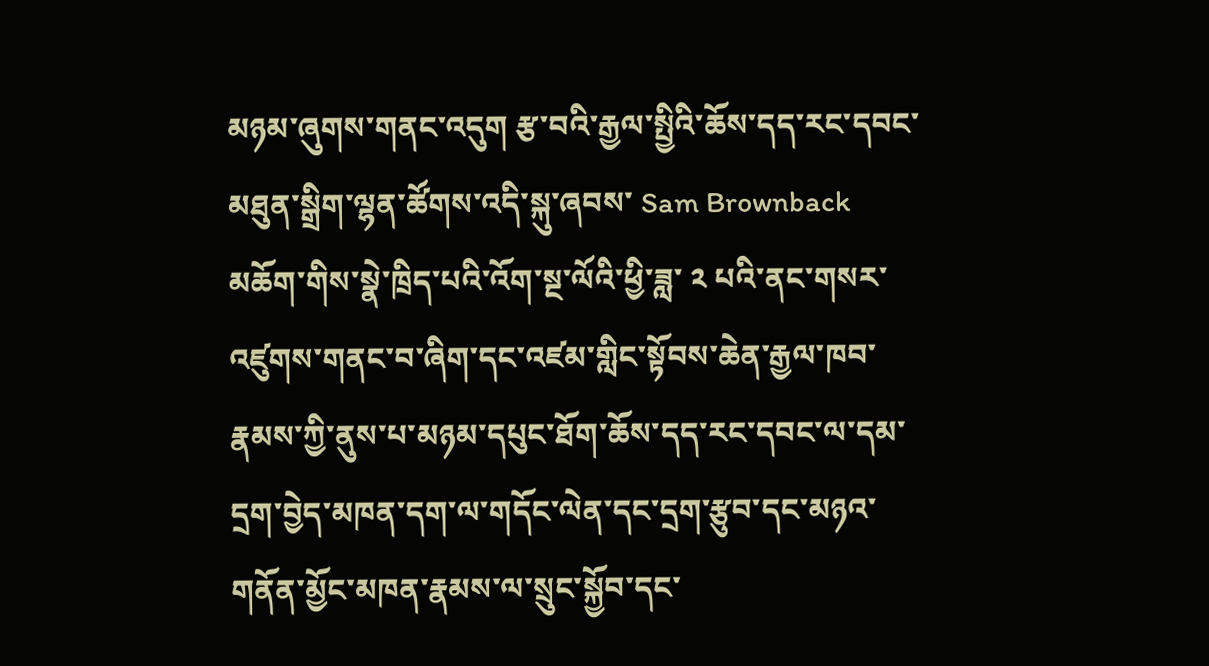མཉམ་ཞུགས་གནང་འདུག རྩ་བའི་རྒྱལ་སྤྱིའི་ཆོས་དད་རང་དབང་མཐུན་སྒྲིག་ལྷན་ཚོགས་འདི་སྐུ་ཞབས་ Sam Brownback མཆོག་གིས་སྣེ་ཁྲིད་པའི་འོག་སྔ་ལོའི་ཕྱི་ཟླ་ ༢ པའི་ནང་གསར་འཛུགས་གནང་བ་ཞིག་དང་འཛམ་གླིང་སྟོབས་ཆེན་རྒྱལ་ཁབ་རྣམས་ཀྱི་ནུས་པ་མཉམ་དཔུང་ཐོག་ཆོས་དད་རང་དབང་ལ་དམ་དྲག་བྱེད་མཁན་དག་ལ་གདོང་ལེན་དང་དྲག་རྩུབ་དང་མཉའ་གནོན་མྱོང་མཁན་རྣམས་ལ་སྲུང་སྐྱོབ་དང་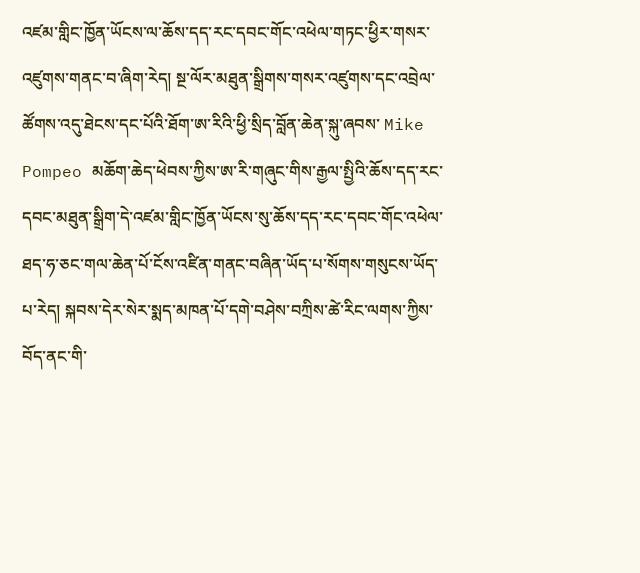འཛམ་གླིང་ཁྱོན་ཡོངས་ལ་ཆོས་དད་རང་དབང་གོང་འཕེལ་གཏང་ཕྱིར་གསར་འཛུགས་གནང་བ་ཞིག་རེད། སྔ་ལོར་མཐུན་སྒྲིགས་གསར་འཛུགས་དང་འབྲེལ་ཚོགས་འདུ་ཐེངས་དང་པོའི་ཐོག་ཨ་རིའི་ཕྱི་སྲིད་བློན་ཆེན་སྐུ་ཞབས་ Mike Pompeo མཆོག་ཆེད་ཕེབས་ཀྱིས་ཨ་རི་གཞུང་གིས་རྒྱལ་སྤྱིའི་ཆོས་དད་རང་དབང་མཐུན་སྒྲིག་དེ་འཛམ་གླིང་ཁྱོན་ཡོངས་སུ་ཆོས་དད་རང་དབང་གོང་འཕེལ་ཐད་ཧ་ཅང་གལ་ཆེན་པོ་ངོས་འཛིན་གནང་བཞིན་ཡོད་པ་སོགས་གསུངས་ཡོད་པ་རེད། སྐབས་དེར་སེར་སྨད་མཁན་པོ་དགེ་བཤེས་བཀྲིས་ཚེ་རིང་ལགས་ཀྱིས་བོད་ནང་གི་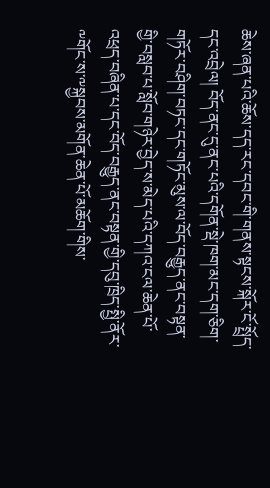ཆེས་ཞན་པའི་ཆོས་དད་རང་དབང་གི་གནས་སྟངས་སྐོར་ངོ་སྤྲོད་དང་འབྲེལ། བོད་ནང་དུ་ནང་པའི་དགོན་སྡེ་ཁག་མང་དག་ཅིག་གཏོར་བཤིག་བཏང་དང་གཏོང་མུས་ལ་བོད་བརྒྱུད་ནང་བསྟན་གྱི་བསླབ་པ་སློབ་གཉེར་བྱེད་ས་མེད་པའི་དཀའ་ངལ་ཆེན་པོ་འཕྲད་བཞིན་པ་དང་བོད་བརྒྱུད་ནང་བསྟན་གྱི་དབུ་ཁྲིད་སྤྱི་ནོར་༸གོང་ས་༸སྐྱབས་མགོན་ཆེན་པོ་མཆོག་གིས་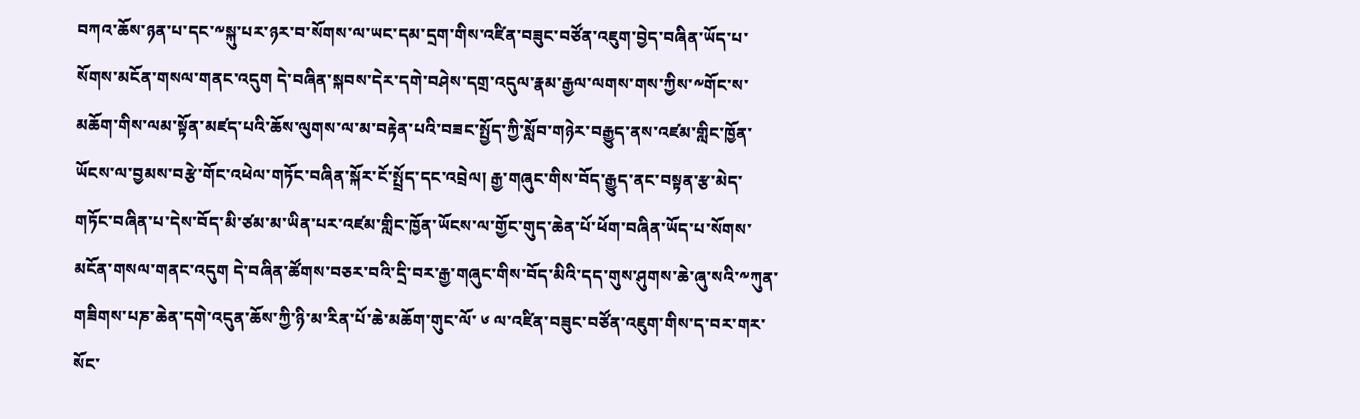བཀའ་ཆོས་ཉན་པ་དང་༸སྐུ་པར་ཉར་བ་སོགས་ལ་ཡང་དམ་དྲག་གིས་འཛིན་བཟུང་བཙོན་འཇུག་བྱེད་བཞིན་ཡོད་པ་སོགས་མངོན་གསལ་གནང་འདུག དེ་བཞིན་སྐབས་དེར་དགེ་བཤེས་དགྲ་འདུལ་རྣམ་རྒྱལ་ལགས་གས་ཀྱིས་༸གོང་ས་མཆོག་གིས་ལམ་སྟོན་མཛད་པའི་ཆོས་ལུགས་ལ་མ་བརྟེན་པའི་བཟང་སྤྱོད་ཀྱི་སློབ་གཉེར་བརྒྱུད་ནས་འཛམ་གླིང་ཁྱོན་ཡོངས་ལ་བྱམས་བརྩེ་གོང་འཕེལ་གཏོང་བཞིན་སྐོར་ངོ་སྤྲོད་དང་འབྲེལ། རྒྱ་གཞུང་གིས་བོད་རྒྱུད་ནང་བསྟན་རྩ་མེད་གཏོང་བཞིན་པ་དེས་བོད་མི་ཙམ་མ་ཡིན་པར་འཛམ་གླིང་ཁྱོན་ཡོངས་ལ་གྱོང་གུད་ཆེན་པོ་ཕོག་བཞིན་ཡོད་པ་སོགས་མངོན་གསལ་གནང་འདུག དེ་བཞིན་ཚོགས་བཅར་བའི་དྲི་བར་རྒྱ་གཞུང་གིས་བོད་མིའི་དད་གུས་ཤུགས་ཆེ་ཞུ་སའི་༸ཀུན་གཟིགས་པཎ་ཆེན་དགེ་འདུན་ཆོས་ཀྱི་ཉི་མ་རིན་པོ་ཆེ་མཆོག་གུང་ལོ་ ༦ ལ་འཛིན་བཟུང་བཙོན་འཇུག་གིས་ད་བར་གར་སོང་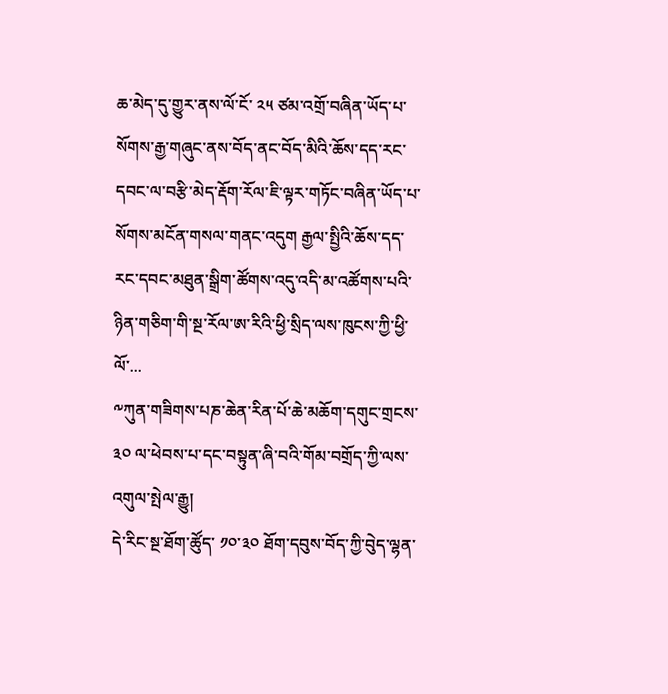ཆ་མེད་དུ་གྱུར་ནས་ལོ་ངོ་ ༢༥ ཙམ་འགྲོ་བཞིན་ཡོད་པ་སོགས་རྒྱ་གཞུང་ནས་བོད་ནང་བོད་མིའི་ཆོས་དད་རང་དབང་ལ་བརྩི་མེད་རྡོག་རོལ་ཇི་ལྟར་གཏོང་བཞིན་ཡོད་པ་སོགས་མངོན་གསལ་གནང་འདུག རྒྱལ་སྤྱིའི་ཆོས་དད་རང་དབང་མཐུན་སྒྲིག་ཚོགས་འདུ་འདི་མ་འཚོགས་པའི་ཉིན་གཅིག་གི་སྔ་རོལ་ཨ་རིའི་ཕྱི་སྲིད་ལས་ཁུངས་ཀྱི་ཕྱི་ལོ་...
༸ཀུན་གཟིགས་པཎ་ཆེན་རིན་པོ་ཆེ་མཆོག་དགུང་གྲངས་ ༣༠ ལ་ཕེབས་པ་དང་བསྟུན་ཞི་བའི་གོམ་བགྲོད་ཀྱི་ལས་འགུལ་སྤེལ་རྒྱུ།
དེ་རིང་སྔ་ཐོག་ཚོུད་ ༡༠་༣༠ ཐོག་དབུས་བོད་ཀྱི་བེུད་ལྷན་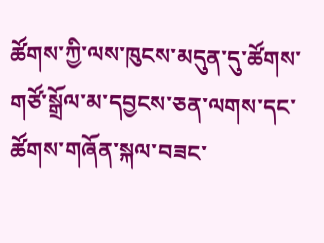ཚོགས་ཀྱི་ལས་ཁུངས་མདུན་དུ་ཚོགས་གཙོ་སྒྲོལ་མ་དབྱངས་ཅན་ལགས་དང་ཚོགས་གཞོན་སྐལ་བཟང་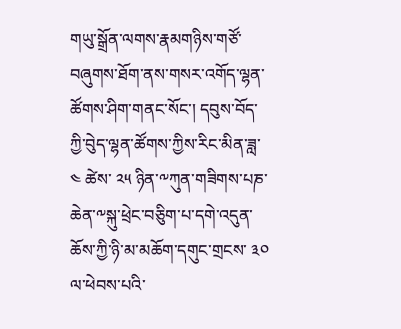གཡུ་སྒྲོན་ལགས་རྣམགཉིས་གཙོ་བཞུགས་ཐོག་ནས་གསར་འགོད་ལྷན་ཚོགས་ཤིག་གནང་སོང་། དབུས་བོད་ཀྱི་བེུད་ལྷན་ཚོགས་ཀྱིས་རིང་མིན་ཟླ་ ༤ ཚེས་ ༢༥ ཉིན་༸ཀུན་གཟིགས་པཎ་ཆེན་༸སྐུ་ཕྲེང་བཅིུག་པ་དགེ་འདུན་ཆོས་ཀྱི་ཉི་མ་མཆོག་དགུང་གྲངས་ ༣༠ ལ་ཕེབས་པའི་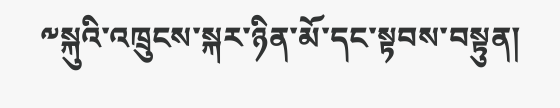༸སྐུའི་འཁྲུངས་སྐར་ཉིན་མོ་དང་སྟབས་བསྟུན།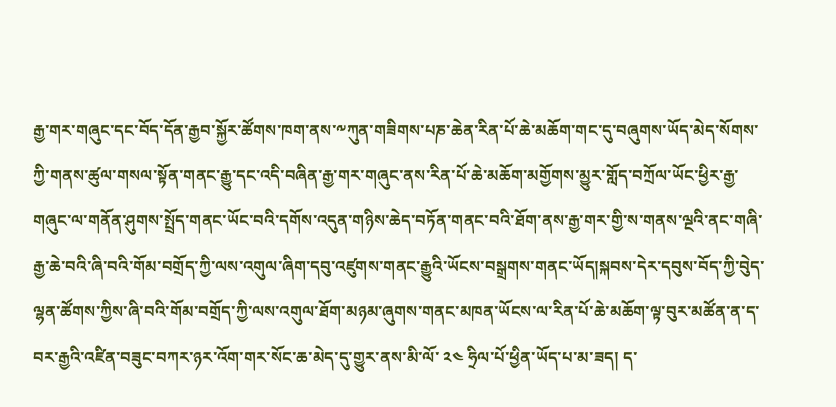རྒྱ་གར་གཞུང་དང་བོད་དོན་རྒྱབ་སྐྱོར་ཚོགས་ཁག་ནས་༸ཀུན་གཟིགས་པཎ་ཆེན་རིན་པོ་ཆེ་མཆོག་གང་དུ་བཞུགས་ཡོད་མེད་སོགས་ཀྱི་གནས་ཚུལ་གསལ་སྟོན་གནང་རྒྱུ་དང་འདི་བཞིན་རྒྱ་གར་གཞུང་ནས་རིན་པོ་ཆེ་མཆོག་མགྱོགས་མྱུར་གློད་བཀྲོལ་ཡོང་ཕྱིར་རྒྱ་གཞུང་ལ་གནོན་ཤུགས་སྤྲོད་གནང་ཡོང་བའི་དགོས་འདུན་གཉིས་ཆེད་བཏོན་གནང་བའི་ཐོག་ནས་རྒྱ་གར་གྱི་ས་གནས་ལྔའི་ནང་གཞི་རྒྱ་ཆེ་བའི་ཞི་བའི་གོམ་བགྲོད་ཀྱི་ལས་འགུལ་ཞིག་དབུ་འཛུགས་གནང་རྒྱུའི་ཡོངས་བསྒྲགས་གནང་ཡོད།སྐབས་དེར་དབུས་བོད་ཀྱི་བེུད་ལྷན་ཚོགས་ཀྱིས་ཞི་བའི་གོམ་བགྲོད་ཀྱི་ལས་འགུལ་ཐོག་མཉམ་ཞུགས་གནང་མཁན་ཡོངས་ལ་རིན་པོ་ཆེ་མཆོག་ལྟ་བུར་མཚོན་ན་ད་བར་རྒྱའི་འཛིན་བཟུང་བཀར་ཉར་འོག་གར་སོང་ཆ་མེད་དུ་གྱུར་ནས་མི་ལོ་ ༢༤ ཧྲིལ་པོ་ཕྱིན་ཡོད་པ་མ་ཟད། ད་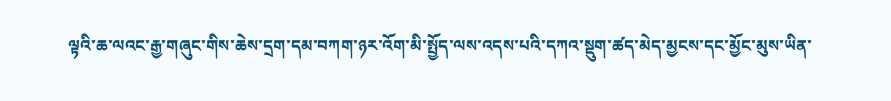ལྟའི་ཆ་ལའང་རྒྱ་གཞུང་གིས་ཆེས་དྲག་དམ་བཀག་ཉར་འོག་མི་སྤྱོད་ལས་འདས་པའི་དཀའ་སྡུག་ཚད་མེད་མྱངས་དང་མྱོང་མུས་ཡིན་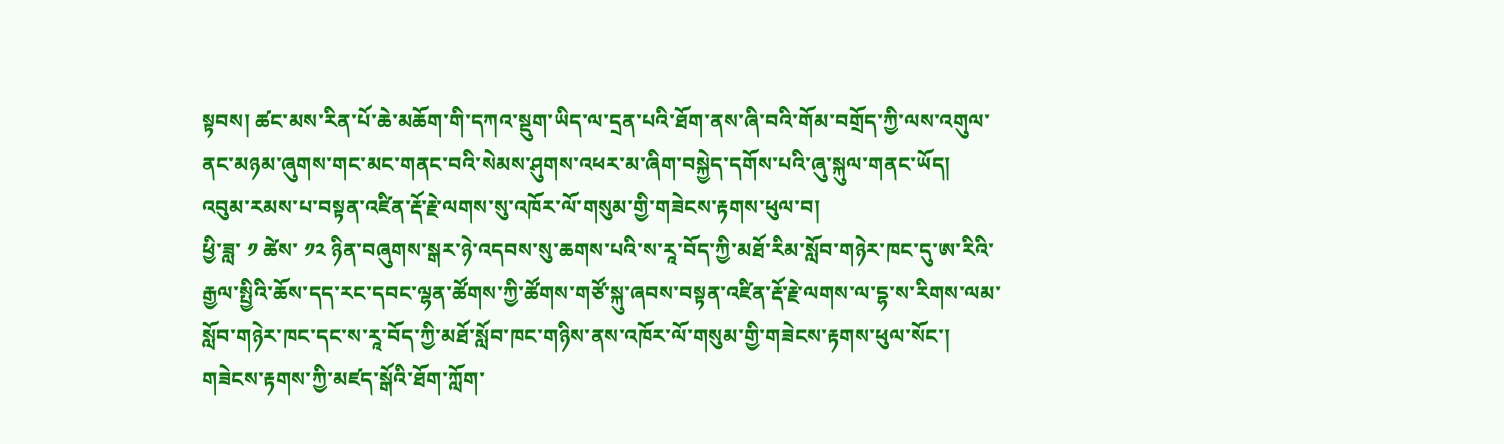སྟབས། ཚང་མས་རིན་པོ་ཆེ་མཆོག་གི་དཀའ་སྡུག་ཡིད་ལ་དྲན་པའི་ཐོག་ནས་ཞི་བའི་གོམ་བགྲོད་ཀྱི་ལས་འགུལ་ནང་མཉམ་ཞུགས་གང་མང་གནང་བའི་སེམས་ཤུགས་འཕར་མ་ཞིག་བསྐྱེད་དགོས་པའི་ཞུ་སྐུལ་གནང་ཡོད།
འབུམ་རམས་པ་བསྟན་འཛིན་རྡོ་རྗེ་ལགས་སུ་འཁོར་ལོ་གསུམ་གྱི་གཟེངས་རྟགས་ཕུལ་བ།
ཕྱི་ཟླ་ ༡ ཚེས་ ༡༢ ཉིན་བཞུགས་སྒར་ཉེ་འདབས་སུ་ཆགས་པའི་ས་རཱ་བོད་ཀྱི་མཐོ་རིམ་སློབ་གཉེར་ཁང་དུ་ཨ་རིའི་རྒྱལ་སྤྱིའི་ཆོས་དད་རང་དབང་ལྷན་ཚོགས་ཀྱི་ཚོགས་གཙོ་སྐུ་ཞབས་བསྟན་འཛིན་རྡོ་རྗེ་ལགས་ལ་དྷ་ས་རིགས་ལམ་སློབ་གཉེར་ཁང་དང་ས་རཱ་བོད་ཀྱི་མཐོ་སློབ་ཁང་གཉིས་ནས་འཁོར་ལོ་གསུམ་གྱི་གཟེངས་རྟགས་ཕུལ་སོང་། གཟེངས་རྟགས་ཀྱི་མཛད་སྒོའི་ཐོག་ཀློག་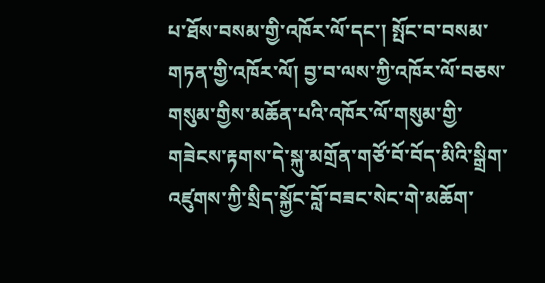པ་ཐོས་བསམ་གྱི་འཁོར་ལོ་དང་། སྤོང་བ་བསམ་གཏན་གྱི་འཁོར་ལོ། བྱ་བ་ལས་ཀྱི་འཁོར་ལོ་བཅས་གསུམ་གྱིས་མཆོན་པའི་འཁོར་ལོ་གསུམ་གྱི་གཟེངས་རྟགས་དེ་སྐུ་མགྲོན་གཙོ་བོ་བོད་མིའི་སྒྲིག་འཛུགས་ཀྱི་སྲིད་སྐྱོང་བློ་བཟང་སེང་གེ་མཆོག་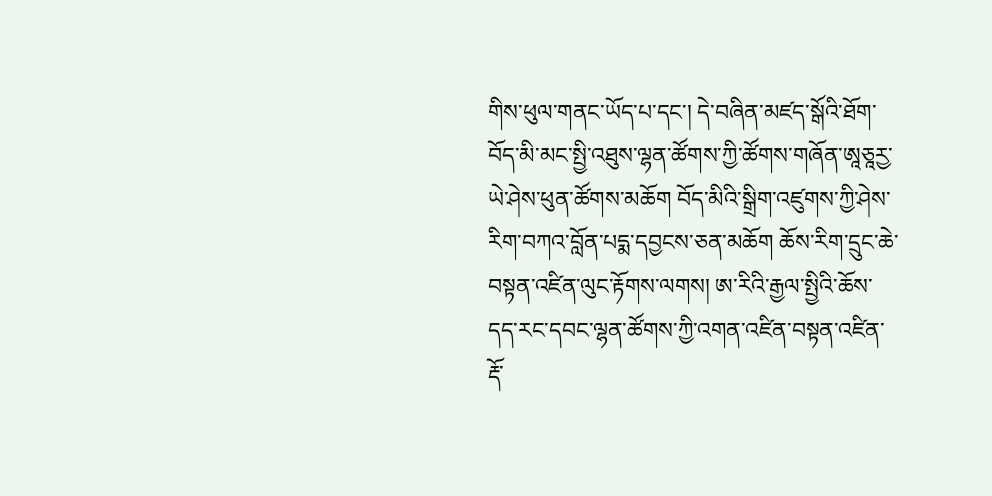གིས་ཕུལ་གནང་ཡོད་པ་དང་། དེ་བཞིན་མཛད་སྒོའི་ཐོག་བོད་མི་མང་སྤྱི་འཐུས་ལྷན་ཚོགས་ཀྱི་ཚོགས་གཞོན་ཨཱཅཱརྱ་ཡེ་ཤེས་ཕུན་ཚོགས་མཆོག བོད་མིའི་སྒྲིག་འཛུགས་ཀྱི་ཤེས་རིག་བཀའ་བློན་པདྨ་དབྱངས་ཅན་མཆོག ཆོས་རིག་དྲུང་ཆེ་བསྟན་འཛིན་ལུང་རྟོགས་ལགས། ཨ་རིའི་རྒྱལ་སྤྱིའི་ཆོས་དད་རང་དབང་ལྷན་ཚོགས་ཀྱི་འགན་འཛིན་བསྟན་འཛིན་རྡོ་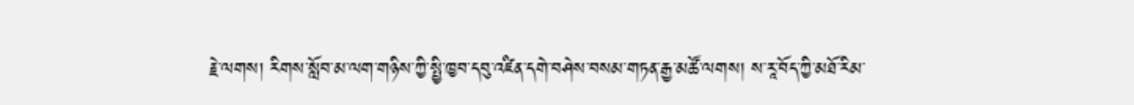རྗེ་ལགས། རིགས་སློབ་མ་ལག་གཉིས་ཀྱི་སྤྱི་ཁྱབ་དབུ་འཛིན་དགེ་བཤེས་བསམ་གཏན་རྒྱ་མཚོ་ལགས། ས་རཱ་བོད་ཀྱི་མཐོ་རིམ་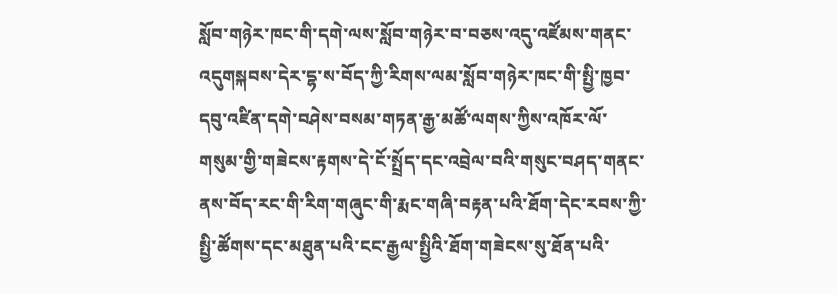སློབ་གཉེར་ཁང་གི་དགེ་ལས་སློབ་གཉེར་བ་བཅས་འདུ་འཛོམས་གནང་འདུགསྐབས་དེར་དྷ་ས་བོད་ཀྱི་རིགས་ལམ་སློབ་གཉེར་ཁང་གི་སྤྱི་ཁྱབ་དབུ་འཛིན་དགེ་བཤེས་བསམ་གཏན་རྒྱ་མཚོ་ལགས་ཀྱིས་འཁོར་ལོ་གསུམ་གྱི་གཟེངས་རྟགས་དེ་ངོ་སྤྲོད་དང་འབྲེལ་བའི་གསུང་བཤད་གནང་ནས་བོད་རང་གི་རིག་གཞུང་གི་རྨང་གཞི་བརྟན་པའི་ཐོག་དེང་རབས་ཀྱི་སྤྱི་ཚོགས་དང་མཐུན་པའི་ངང་རྒྱལ་སྤྱིའི་ཐོག་གཟེངས་སུ་ཐོན་པའི་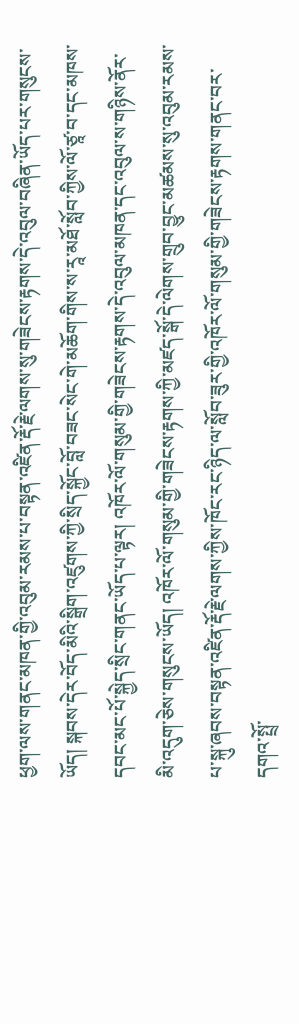ཕྱག་ལས་གནང་མཁན་གྱི་འབུམ་རམས་པ་བསྟན་འཛིན་རྡོ་རྗེ་ལགས་སུ་གཟེངས་རྟགས་དེ་འབུལ་བཞིན་ཡོད་པར་གསུངས་ཡོད། སྐབས་དེར་བོད་མིའི་སྒྲིག་འཛུགས་ཀྱི་སྲིད་སྐྱོང་བློ་བཟང་སེང་གེ་མཆོག་གིས་ས་རཱ་མཐོ་སློབ་ཀྱིས་ལོ་ཙཱ་བ་དང་མཁས་དབང་མང་པོ་སྐྱེད་སྲིང་གནང་ཡོད་པ་ལྟར། འཁོར་ལོ་གསུམ་གྱི་གཟེངས་རྟགས་དེ་འབུལ་མཁན་དང་འབུལ་ས་གཉིས་ནོར་མི་འདུག་ཅེས་གསུངས་ཡོད། འཁོར་ལོ་གསུམ་གྱི་གཟེངས་རྟགས་ཀྱི་མཛད་སྒོ་དེ་ལེགས་གྲུབ་བྱུང་མཚམས་སུ་འབུམ་རམས་པ་སྐུ་ཞབས་བསྟན་འཛིན་རྡོ་རྗེ་ལགས་ཀྱིས་ཁོང་རང་ཉིད་ལ་སློབ་ཟུར་གྱི་འཁོར་ལོ་གསུམ་གྱི་གཟེངས་རྟགས་གནང་བར་དགའ་སྤྲོ་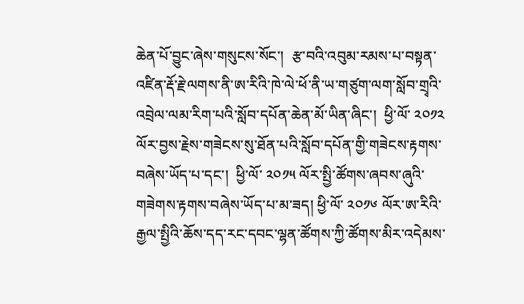ཆེན་པོ་བྱུང་ཞེས་གསུངས་སོང་།  རྩ་བའི་འབུམ་རམས་པ་བསྟན་འཛིན་རྡོ་རྗེ་ལགས་ནི་ཨ་རིའི་ཁེ་ལེ་ཕོ་ནི་ཡ་གཙུག་ལག་སློབ་གྲྭའི་འབྲེལ་ལམ་རིག་པའི་སློབ་དཔོན་ཆེན་མོ་ཡིན་ཞིང་།  ཕྱི་ལོ་ ༢༠༡༢ ལོར་བྱས་རྗེས་གཟེངས་སུ་ཐོན་པའི་སློབ་དཔོན་གྱི་གཟེངས་རྟགས་བཞེས་ཡོད་པ་དང་།  ཕྱི་ལོ་ ༢༠༡༥ ལོར་སྤྱི་ཚོགས་ཞབས་ཞུའི་གཟེགས་རྟགས་བཞེས་ཡོད་པ་མ་ཟད། ཕྱི་ལོ་ ༢༠༡༦ ལོར་ཨ་རིའི་རྒྱལ་སྤྱིའི་ཆོས་དད་རང་དབང་ལྷན་ཚོགས་ཀྱི་ཚོགས་མིར་འདེམས་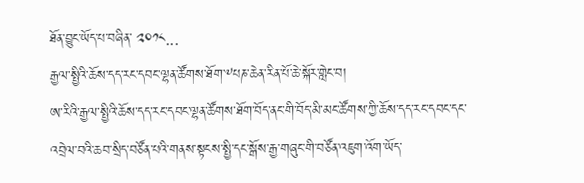ཐོན་བྱུང་ཡོད་པ་བཞིན་ ༢༠༡༨...
རྒྱལ་སྤྱིའི་ཆོས་དད་རང་དབང་ལྷན་ཚོགས་ཐོག་༸པཎ་ཆེན་རིན་པོ་ཆེ་སྐོར་གླེང་བ།
ཨ་རིའི་རྒྱལ་སྤྱིའི་ཆོས་དད་རང་དབང་ལྷན་ཚོགས་ཐོག་བོད་ནང་གི་བོད་མི་མང་ཚོགས་ཀྱི་ཆོས་དད་རང་དབང་དང་འབྲེལ་བའི་ཆབ་སྲིད་བཙོན་པའི་གནས་སྟངས་སྤྱི་དང་སྒོས་རྒྱ་གཞུང་གི་བཙོན་འཇུག་འོག་ཡོད་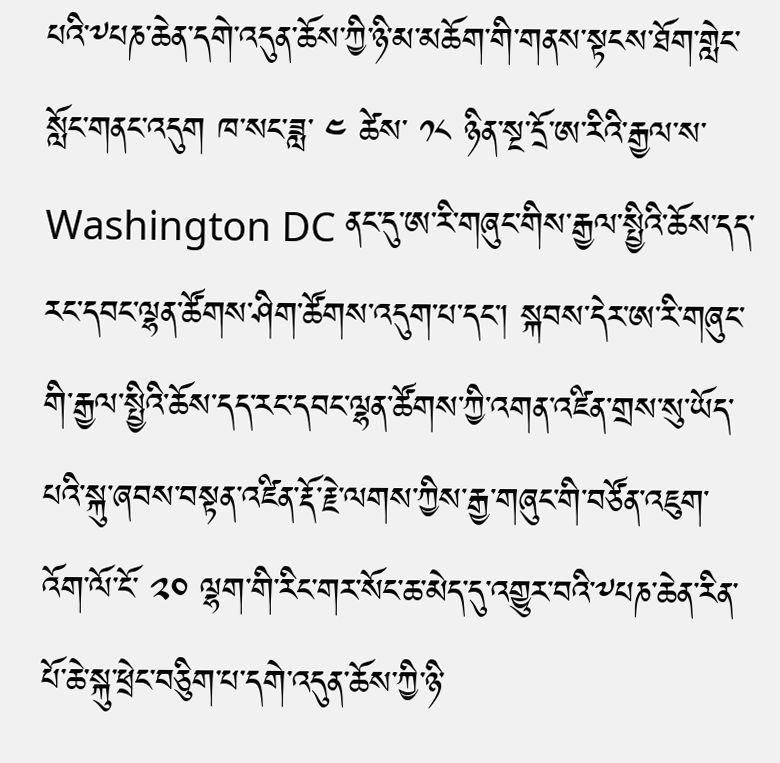པའི་༸པཎ་ཆེན་དགེ་འདུན་ཆོས་ཀྱི་ཉི་མ་མཆོག་གི་གནས་སྟངས་ཐོག་གླེང་སློང་གནང་འདུག ཁ་སང་ཟླ་ ༤ ཚེས་ ༡༨ ཉིན་སྔ་དྲོ་ཨ་རིའི་རྒྱལ་ས་ Washington DC ནང་དུ་ཨ་རི་གཞུང་གིས་རྒྱལ་སྤྱིའི་ཆོས་དད་རང་དབང་ལྷན་ཚོགས་ཤིག་ཚོགས་འདུག་པ་དང་། སྐབས་དེར་ཨ་རི་གཞུང་གི་རྒྱལ་སྤྱིའི་ཆོས་དད་རང་དབང་ལྷན་ཚོགས་ཀྱི་འགན་འཛིན་གྲས་སུ་ཡོད་པའི་སྐུ་ཞབས་བསྟན་འཛིན་རྡོ་རྗེ་ལགས་ཀྱིས་རྒྱ་གཞུང་གི་བཙོན་འཇུག་འོག་ལོ་ངོ་ ༢༠ ལྷག་གི་རིང་གར་སོང་ཆ་མེད་དུ་འགྱུར་བའི་༸པཎ་ཆེན་རིན་པོ་ཆེ་སྐུ་ཕྲེང་བཅིུག་པ་དགེ་འདུན་ཆོས་ཀྱི་ཉི་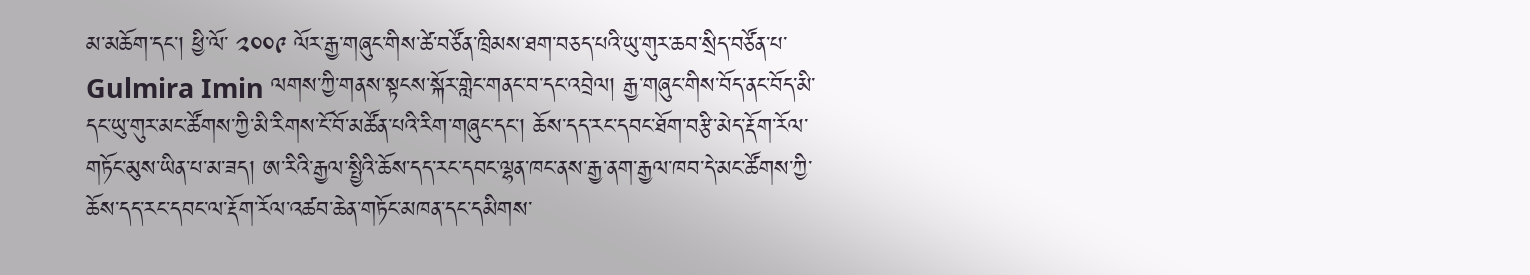མ་མཆོག་དང་། ཕྱི་ལོ་ ༢༠༠༩ ལོར་རྒྱ་གཞུང་གིས་ཚེ་བཙོན་ཁྲིམས་ཐག་བཅད་པའི་ཡུ་གུར་ཆབ་སྲིད་བཙོན་པ་ Gulmira Imin ལགས་ཀྱི་གནས་སྟངས་སྐོར་གླེང་གནང་བ་དང་འབྲེལ། རྒྱ་གཞུང་གིས་བོད་ནང་བོད་མི་དང་ཡུ་གུར་མང་ཚོགས་ཀྱི་མི་རིགས་ངོ་བོ་མཚོན་པའི་རིག་གཞུང་དང་། ཆོས་དད་རང་དབང་ཐོག་བརྩི་མེད་རྡོག་རོལ་གཏོང་མུས་ཡིན་པ་མ་ཟད། ཨ་རིའི་རྒྱལ་སྤྱིའི་ཆོས་དད་རང་དབང་ལྷན་ཁང་ནས་རྒྱ་ནག་རྒྱལ་ཁབ་དེ་མང་ཚོགས་ཀྱི་ཆོས་དད་རང་དབང་ལ་རྡོག་རོལ་འཚབ་ཆེན་གཏོང་མཁན་དང་དམིགས་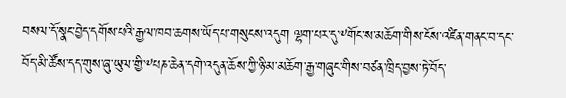བསལ་དོ་སྣང་བྱེད་དགོས་པའི་རྒྱལ་ཁབ་ཆགས་ཡོད་པ་གསུངས་འདུག ལྷག་པར་དུ་༸གོང་ས་མཆོག་གིས་ངོས་འཛིན་གནང་བ་དང་བོད་མི་ཚོས་དད་གུས་ཞུ་ཡུལ་གྱི་༸པཎ་ཆེན་དགེ་འདུན་ཆོས་ཀྱི་ཉི་མ་མཆོག་རྒྱ་གཞུང་གིས་བཙན་ཁྲིད་བྱས་ཏེ་བོད་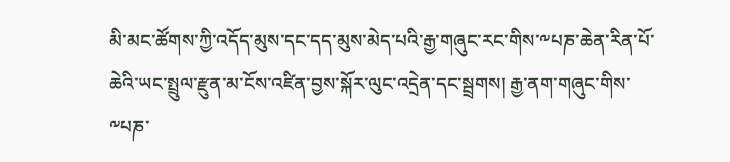མི་མང་ཚོགས་ཀྱི་འདོད་མུས་དང་དད་མུས་མེད་པའི་རྒྱ་གཞུང་རང་གིས་༸པཎ་ཆེན་རིན་པོ་ཆེའི་ཡང་སྤྲུལ་རྫུན་མ་ངོས་འཛིན་བྱས་སྐོར་ལུང་འདྲེན་དང་སྦྲགས། རྒྱ་ནག་གཞུང་གིས་༸པཎ་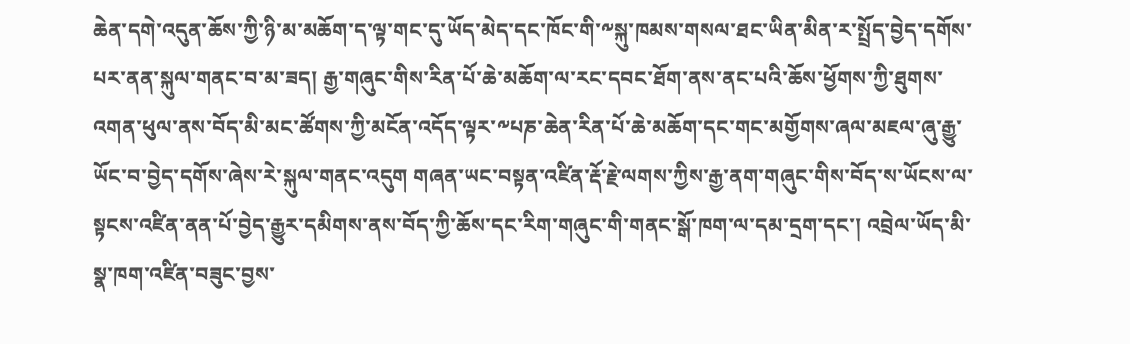ཆེན་དགེ་འདུན་ཆོས་ཀྱི་ཉི་མ་མཆོག་ད་ལྟ་གང་དུ་ཡོད་མེད་དང་ཁོང་གི་༸སྐུ་ཁམས་གསལ་ཐང་ཡིན་མིན་ར་སྤྲོད་བྱེད་དགོས་པར་ནན་སྐུལ་གནང་བ་མ་ཟད། རྒྱ་གཞུང་གིས་རིན་པོ་ཆེ་མཆོག་ལ་རང་དབང་ཐོག་ནས་ནང་པའི་ཆོས་ཕྱོགས་ཀྱི་ཐུགས་འགན་ཕུལ་ནས་བོད་མི་མང་ཚོགས་ཀྱི་མངོན་འདོད་ལྟར་༸པཎ་ཆེན་རིན་པོ་ཆེ་མཆོག་དང་གང་མགྱོགས་ཞལ་མཇལ་ཞུ་རྒྱུ་ཡོང་བ་བྱེད་དགོས་ཞེས་རེ་སྐུལ་གནང་འདུག གཞན་ཡང་བསྟན་འཛིན་རྡོ་རྗེ་ལགས་ཀྱིས་རྒྱ་ནག་གཞུང་གིས་བོད་ས་ཡོངས་ལ་སྟངས་འཛིན་ནན་པོ་བྱེད་རྒྱུར་དམིགས་ནས་བོད་ཀྱི་ཆོས་དང་རིག་གཞུང་གི་གནང་སྒོ་ཁག་ལ་དམ་དྲག་དང་། འབྲེལ་ཡོད་མི་སྣ་ཁག་འཛིན་བཟུང་བྱས་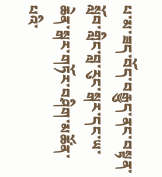པ་མ་ཟད་བོད་བརྒྱུད་ནང་བསྟན་སློབ་གླིང་བླ་རུང་སྒར་དང་ཡ་ཆེན་སྒར་གཏོར་བཤིག་མཚོན་པའི་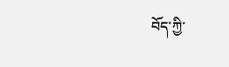བོད་ཀྱི་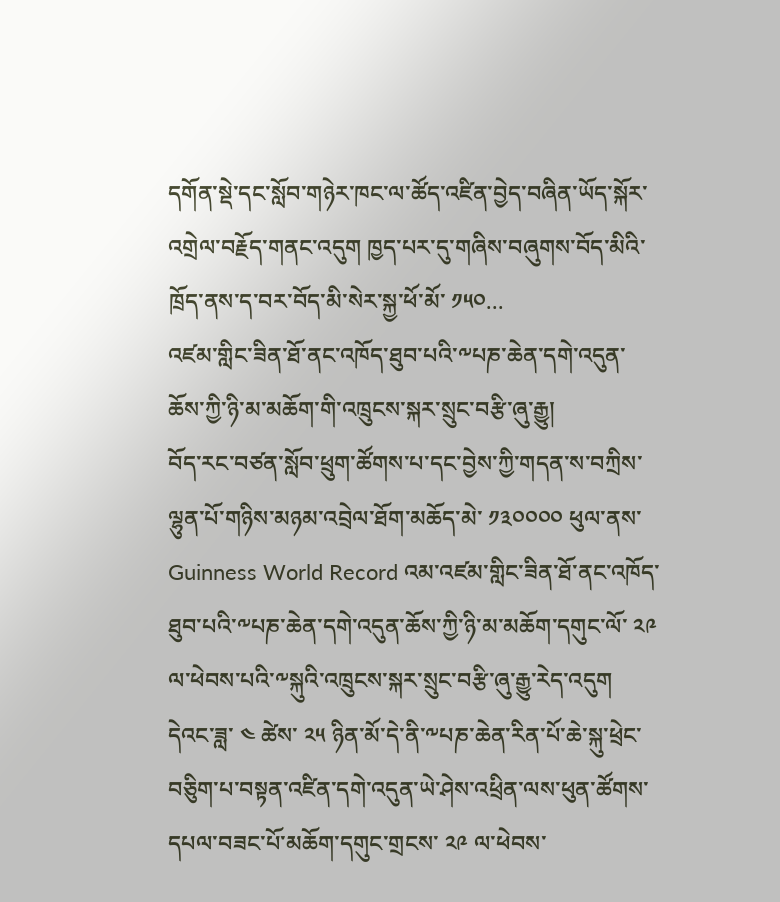དགོན་སྡེ་དང་སློབ་གཉེར་ཁང་ལ་ཚོད་འཛིན་བྱེད་བཞིན་ཡོད་སྐོར་འགྲེལ་བརྗོད་གནང་འདུག ཁྱད་པར་དུ་གཞིས་བཞུགས་བོད་མིའི་ཁྲོད་ནས་ད་བར་བོད་མི་སེར་སྐྱ་ཕོ་མོ་ ༡༥༠...
འཛམ་གླིང་ཟིན་ཐོ་ནང་འཁོད་ཐུབ་པའི་༸པཎ་ཆེན་དགེ་འདུན་ཆོས་ཀྱི་ཉི་མ་མཆོག་གི་འཁྲུངས་སྐར་སྲུང་བརྩི་ཞུ་རྒྱུ།
བོད་རང་བཙན་སློབ་ཕྲུག་ཚོགས་པ་དང་བྱེས་ཀྱི་གདན་ས་བཀྲིས་ལྷུན་པོ་གཉིས་མཉམ་འབྲེལ་ཐོག་མཆོད་མེ་ ༡༣༠༠༠༠ ཕུལ་ནས་ Guinness World Record འམ་འཛམ་གླིང་ཟིན་ཐོ་ནང་འཁོད་ཐུབ་པའི་༸པཎ་ཆེན་དགེ་འདུན་ཆོས་ཀྱི་ཉི་མ་མཆོག་དགུང་ལོ་ ༢༩ ལ་ཕེབས་པའི་༸སྐུའི་འཁྲུངས་སྐར་སྲུང་བརྩི་ཞུ་རྒྱུ་རེད་འདུག དེའང་ཟླ་ ༤ ཚེས་ ༢༥ ཉིན་མོ་དེ་ནི་༸པཎ་ཆེན་རིན་པོ་ཆེ་སྐུ་ཕྲེང་བཅིུག་པ་བསྟན་འཛིན་དགེ་འདུན་ཡེ་ཤེས་འཕྲིན་ལས་ཕུན་ཚོགས་དཔལ་བཟང་པོ་མཆོག་དགུང་གྲངས་ ༢༩ ལ་ཕེབས་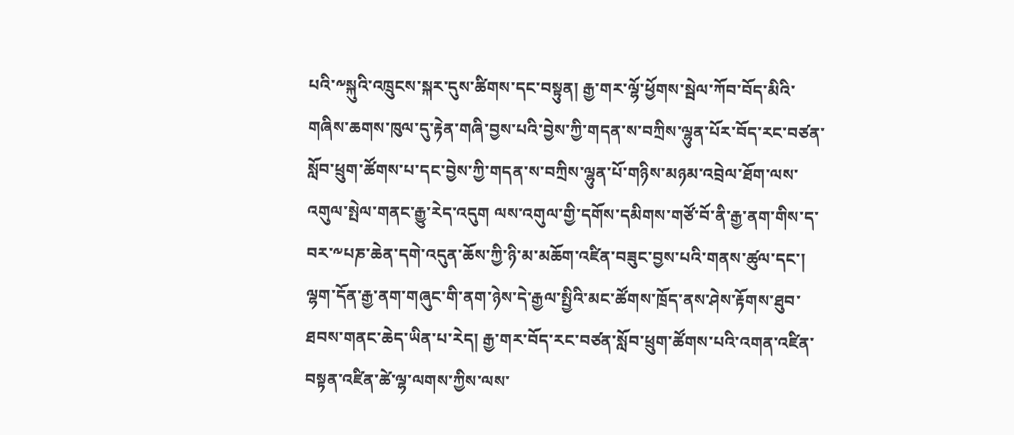པའི་༸སྐུའི་འཁྲུངས་སྐར་དུས་ཚིགས་དང་བསྟུན། རྒྱ་གར་ལྷོ་ཕྱོགས་སྦེལ་ཀོབ་བོད་མིའི་གཞིས་ཆགས་ཁུལ་དུ་རྟེན་གཞི་བྱས་པའི་བྱེས་ཀྱི་གདན་ས་བཀྲིས་ལྷུན་པོར་བོད་རང་བཙན་སློབ་ཕྲུག་ཚོགས་པ་དང་བྱེས་ཀྱི་གདན་ས་བཀྲིས་ལྷུན་པོ་གཉིས་མཉམ་འབྲེལ་ཐོག་ལས་འགུལ་སྤེལ་གནང་རྒྱུ་རེད་འདུག ལས་འགུལ་གྱི་དགོས་དམིགས་གཙོ་བོ་ནི་རྒྱ་ནག་གིས་ད་བར་༸པཎ་ཆེན་དགེ་འདུན་ཆོས་ཀྱི་ཉི་མ་མཆོག་འཛིན་བཟུང་བྱས་པའི་གནས་ཚུལ་དང་། ལྷག་དོན་རྒྱ་ནག་གཞུང་གི་ནག་ཉེས་དེ་རྒྱལ་སྤྱིའི་མང་ཚོགས་ཁྲོད་ནས་ཤེས་རྟོགས་ཐུབ་ཐབས་གནང་ཆེད་ཡིན་པ་རེད། རྒྱ་གར་བོད་རང་བཙན་སློབ་ཕྲུག་ཚོགས་པའི་འགན་འཛིན་བསྟན་འཛིན་ཚེ་ལྷ་ལགས་ཀྱིས་ལས་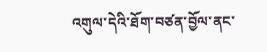འགུལ་དེའི་ཐོག་བཙན་བྱོལ་ནང་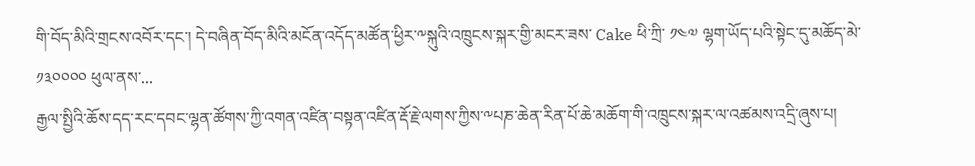གི་བོད་མིའི་གྲངས་འབོར་དང་། དེ་བཞིན་བོད་མིའི་མངོན་འདོད་མཚོན་ཕྱིར་༸སྐུའི་འཁྲུངས་སྐར་གྱི་མངར་ཟས་ Cake ཕི་ཀྲི་ ༡༤༧ ལྷག་ཡོད་པའི་སྟེང་དུ་མཆོད་མེ་ ༡༣༠༠༠༠ ཕུལ་ནས་...
རྒྱལ་སྤྱིའི་ཆོས་དད་རང་དབང་ལྷན་ཚོགས་ཀྱི་འགན་འཛིན་བསྟན་འཛིན་རྡོ་རྗེ་ལགས་ཀྱིས་༸པཎ་ཆེན་རིན་པོ་ཆེ་མཆོག་གི་འཁྲུངས་སྐར་ལ་འཚམས་འདྲི་ཞུས་པ།